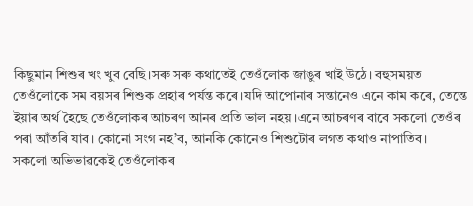কিছুমান শিশুৰ খং খুব বেছি।সৰু সৰু কথাতেই তেওঁলোক জাঙুৰ খাই উঠে। বহুসময়ত তেওঁলোকে সম বয়সৰ শিশুক প্ৰহাৰ পৰ্যন্ত কৰে।যদি আপোনাৰ সন্তানেও এনে কাম কৰে, তেন্তে ইয়াৰ অৰ্থ হৈছে তেওঁলোকৰ আচৰণ আনৰ প্ৰতি ভাল নহয়।এনে আচৰণৰ বাবে সকলো তেওঁৰ পৰা আঁতৰি যাব। কোনো সংগ নহ’ব, আনকি কোনেও শিশুটোৰ লগত কথাও নাপাতিব।
সকলো অভিভাৱকেই তেওঁলোকৰ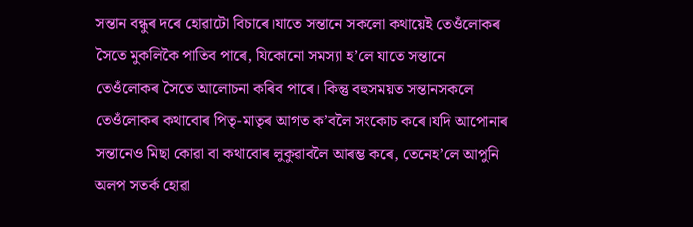সন্তান বন্ধুৰ দৰে হোৱাটো বিচাৰে।যাতে সন্তানে সকলো কথায়েই তেওঁলোকৰ সৈতে মুকলিকৈ পাতিব পাৰে, যিকোনো সমস্যা হ’লে যাতে সন্তানে তেওঁলোকৰ সৈতে আলোচনা কৰিব পাৰে। কিন্তু বহুসময়ত সন্তানসকলে তেওঁলোকৰ কথাবোৰ পিতৃ-মাতৃৰ আগত ক’বলৈ সংকোচ কৰে।যদি আপোনাৰ সন্তানেও মিছা কোৱা বা কথাবোৰ লুকুৱাবলৈ আৰম্ভ কৰে, তেনেহ’লে আপুনি অলপ সতৰ্ক হোৱা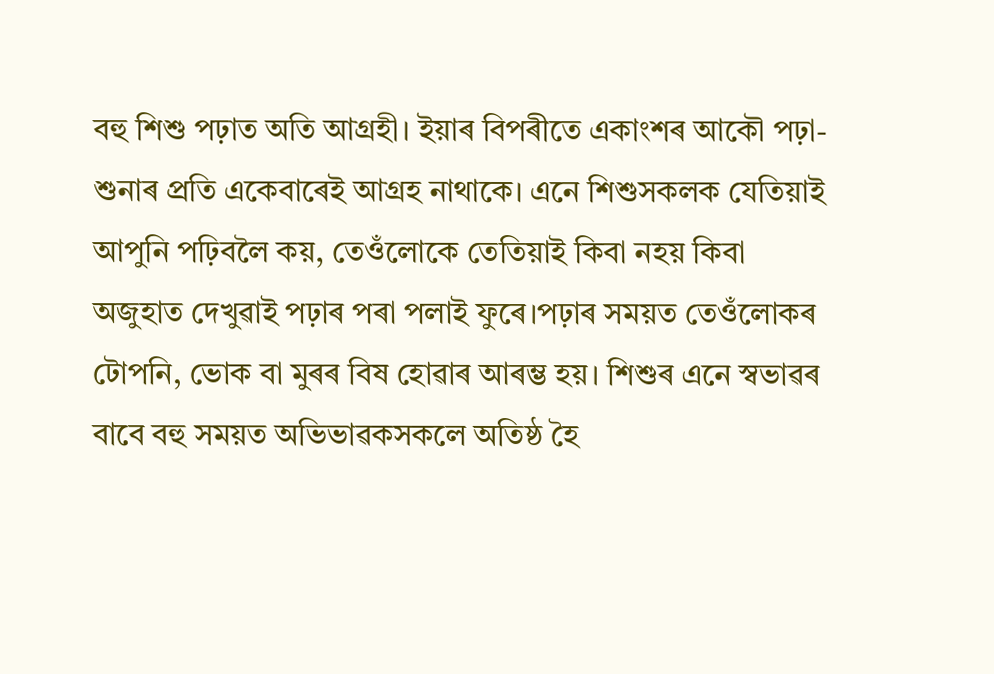বহু শিশু পঢ়াত অতি আগ্ৰহী। ইয়াৰ বিপৰীতে একাংশৰ আকৌ পঢ়া-শুনাৰ প্ৰতি একেবাৰেই আগ্ৰহ নাথাকে। এনে শিশুসকলক যেতিয়াই আপুনি পঢ়িবলৈ কয়, তেওঁলোকে তেতিয়াই কিবা নহয় কিবা অজুহাত দেখুৱাই পঢ়াৰ পৰা পলাই ফুৰে।পঢ়াৰ সময়ত তেওঁলোকৰ টোপনি, ভোক বা মুৰৰ বিষ হোৱাৰ আৰম্ভ হয়। শিশুৰ এনে স্বভাৱৰ বাবে বহু সময়ত অভিভাৱকসকলে অতিষ্ঠ হৈ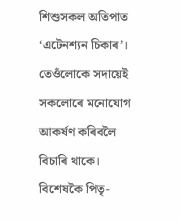শিশুসকল অতিপাত ‘এটেনশ্যন চিকাৰ’। তেওঁলোকে সদায়েই সকলোৰে মনোযোগ আকৰ্ষণ কৰিবলৈ বিচাৰি থাকে। বিশেষকৈ পিতৃ-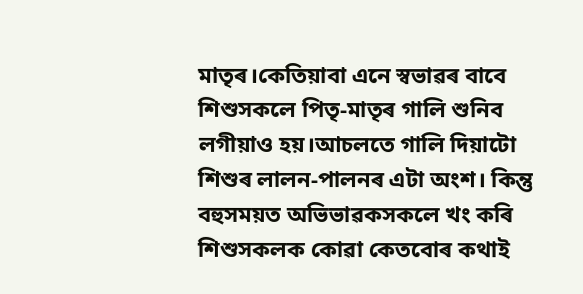মাতৃৰ।কেতিয়াবা এনে স্বভাৱৰ বাবে শিশুসকলে পিতৃ-মাতৃৰ গালি শুনিব লগীয়াও হয়।আচলতে গালি দিয়াটো শিশুৰ লালন-পালনৰ এটা অংশ। কিন্তু বহুসময়ত অভিভাৱকসকলে খং কৰি শিশুসকলক কোৱা কেতবোৰ কথাই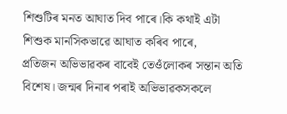শিশুটিৰ মনত আঘাত দিব পাৰে।কি কথাই এটা শিশুক মানসিকভাৱে আঘাত কৰিব পাৰে,
প্ৰতিজন অভিভাৱকৰ বাবেই তেওঁলোকৰ সন্তান অতি বিশেষ। জন্মৰ দিনাৰ পৰাই অভিভাৱকসকলে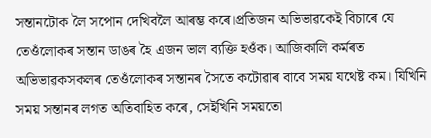সন্তানটোক লৈ সপোন দেখিবলৈ আৰম্ভ কৰে।প্ৰতিজন অভিভাৱকেই বিচাৰে যে তেওঁলোকৰ সন্তান ডাঙৰ হৈ এজন ভাল ব্যক্তি হওঁক। আজিকালি কৰ্মৰত অভিভাৱকসকলৰ তেওঁলোকৰ সন্তানৰ সৈতে কটোৱাৰ বাবে সময় যথেষ্ট কম। যিখিনি সময় সন্তানৰ লগত অতিবাহিত কৰে, সেইখিনি সময়তো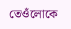তেওঁলোকে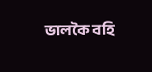ভালকৈ বহি